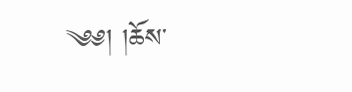༄༅། །ཆོས་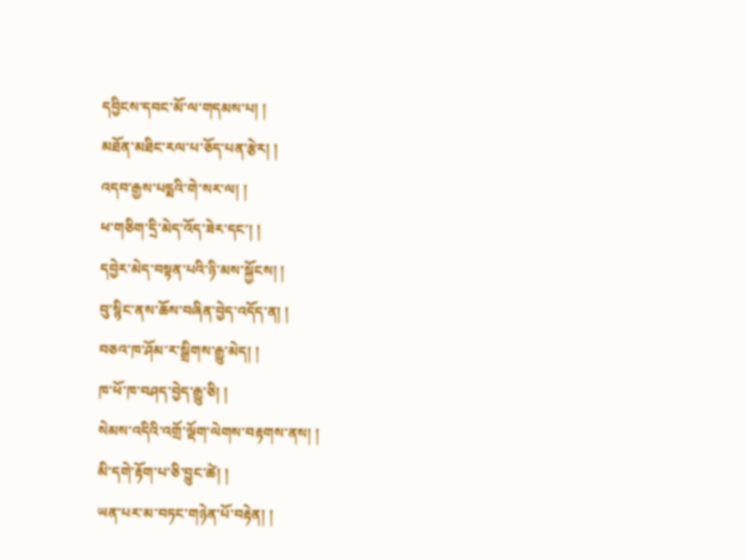དབྱིངས་དབང་མོ་ལ་གདམས་པ། །
མཐོན་མཐིང་རལ་པ་ཅོད་པན་རྩེར། །
འདབ་རྒྱས་པདྨའི་གེ་སར་ལ། །
ཕ་གཅིག་དྲི་མེད་འོད་ཟེར་དང་། །
དབྱེར་མེད་བསྟན་པའི་ཉི་མས་སྐྱོངས། །
བུ་སྙིང་ནས་ཆོས་བཞིན་བྱེད་འདོད་ན། །
བཅའ་ཁ་ཤོམ་ར་སྒྲིགས་རྒྱུ་མེད། །
ཁ་ཕོ་ཁ་བཤད་བྱེད་རྒྱུ་ཅི། །
སེམས་འདིའི་འགྲོ་ལྡོག་ལེགས་བརྟགས་ནས། །
མི་དགེ་རྟོག་པ་ཅི་བྱུང་ཚེ། །
ཡན་པར་མ་བཏང་གཉེན་པོ་བརྟེན། །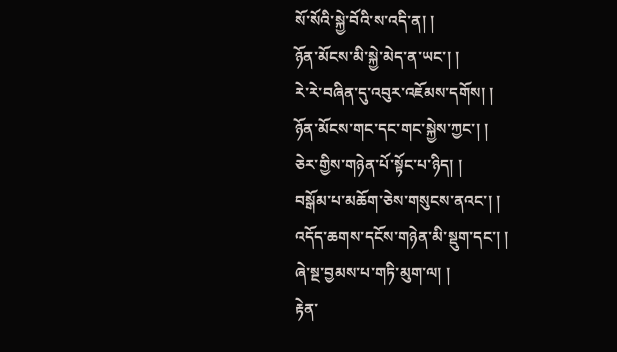སོ་སོའི་སྐྱེ་བོའི་ས་འདི་ན། །
ཉོན་མོངས་མི་སྐྱེ་མེད་ན་ཡང་། །
རེ་རེ་བཞིན་དུ་འབུར་འཇོམས་དགོས། །
ཉོན་མོངས་གང་དང་གང་སྐྱེས་ཀྱང་། །
ཅེར་གྱིས་གཉེན་པོ་སྟོང་པ་ཉིད། །
བསྒོམ་པ་མཆོག་ཅེས་གསུངས་ནའང་། །
འདོད་ཆགས་དངོས་གཉེན་མི་སྡུག་དང་། །
ཞེ་སྔ་བྱམས་པ་གཏི་མུག་ལ། །
རྟེན་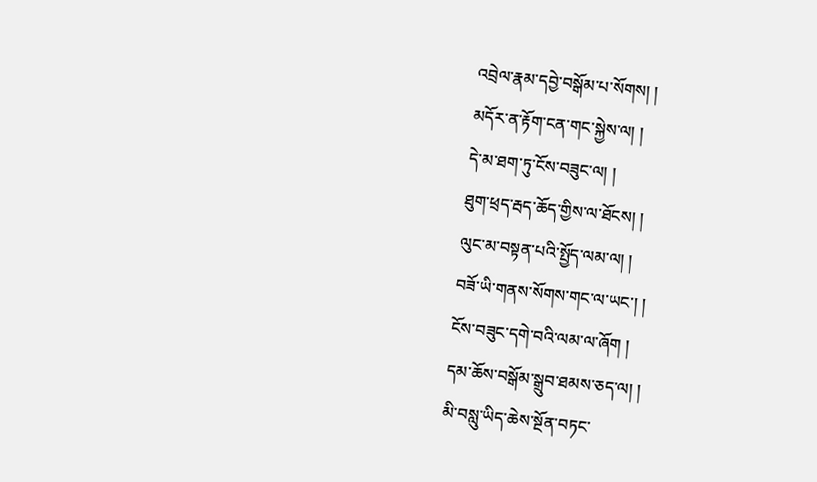འབྲེལ་རྣམ་དབྱེ་བསྒོམ་པ་སོགས། །
མདོར་ན་རྟོག་ངན་གང་སྐྱེས་ལ། །
དེ་མ་ཐག་ཏུ་ངོས་བཟུང་ལ། །
ཐུག་ཕྲད་རྦད་ཆོད་གྱིས་ལ་ཐོངས། །
ལུང་མ་བསྟན་པའི་སྤྱོད་ལམ་ལ། །
བཟོ་ཡི་གནས་སོགས་གང་ལ་ཡང་། །
ངོས་བཟུང་དགེ་བའི་ལམ་ལ་ཞོག །
དམ་ཆོས་བསྒོམ་སྒྲུབ་ཐམས་ཅད་ལ། །
མི་བསླུ་ཡིད་ཆེས་སྔོན་བཏང་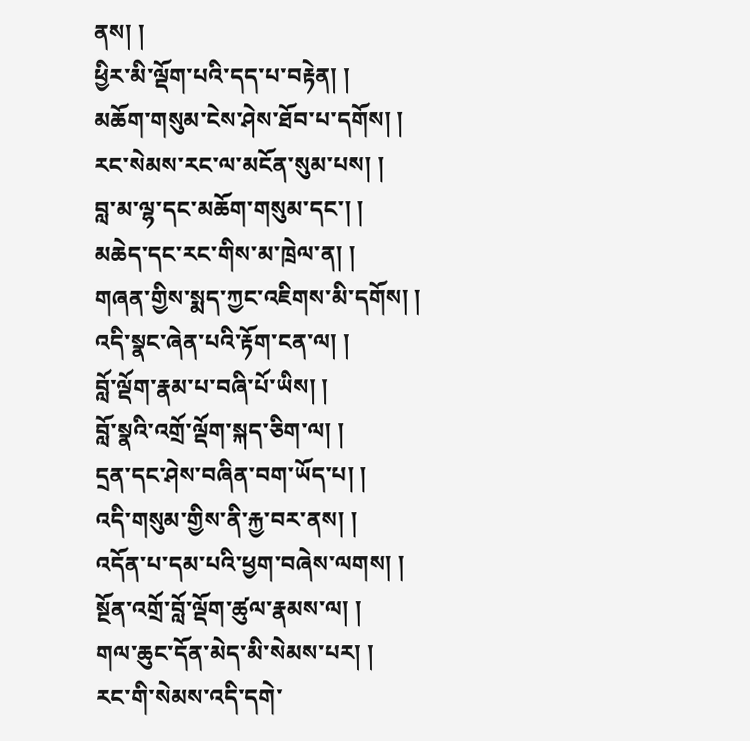ནས། །
ཕྱིར་མི་ལྡོག་པའི་དད་པ་བརྟེན། །
མཆོག་གསུམ་ངེས་ཤེས་ཐོབ་པ་དགོས། །
རང་སེམས་རང་ལ་མངོན་སུམ་པས། །
བླ་མ་ལྷ་དང་མཆོག་གསུམ་དང་། །
མཆེད་དང་རང་གིས་མ་ཁྲེལ་ན། །
གཞན་གྱིས་སྨད་ཀྱང་འཇིགས་མི་དགོས། །
འདི་སྣང་ཞེན་པའི་རྟོག་ངན་ལ། །
བློ་ལྡོག་རྣམ་པ་བཞི་པོ་ཡིས། །
བློ་སྣའི་འགྲོ་ལྡོག་སྐད་ཅིག་ལ། །
དྲན་དང་ཤེས་བཞིན་བག་ཡོད་པ། །
འདི་གསུམ་གྱིས་ནི་རྐྱ་བར་ནས། །
འདོན་པ་དམ་པའི་ཕྱག་བཞེས་ལགས། །
སྔོན་འགྲོ་བློ་ལྡོག་ཚུལ་རྣམས་ལ། །
གལ་ཆུང་དོན་མེད་མི་སེམས་པར། །
རང་གི་སེམས་འདི་དགེ་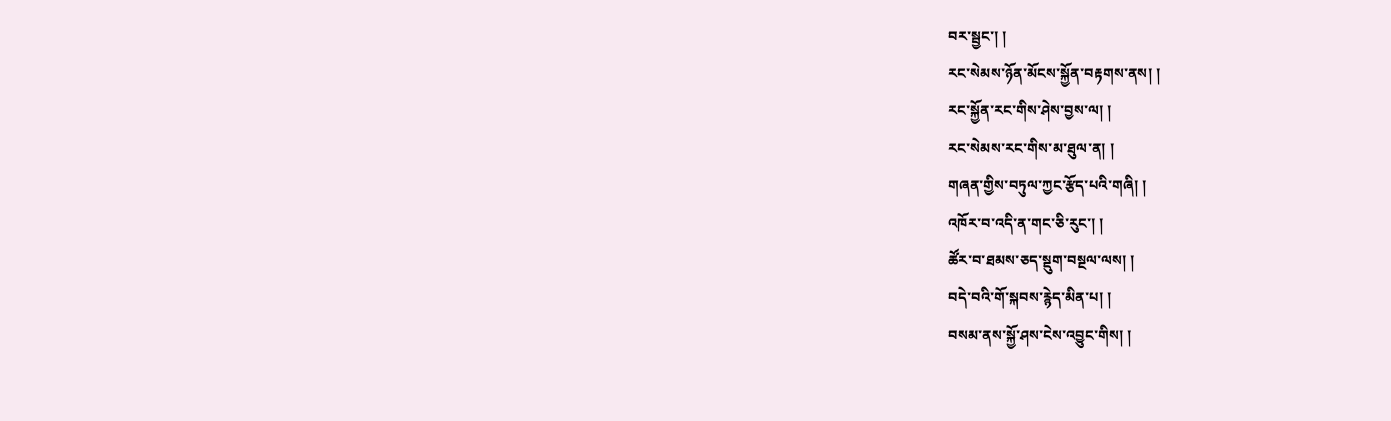བར་སྦྱང་། །
རང་སེམས་ཉོན་མོངས་སྐྱོན་བརྟགས་ནས། །
རང་སྐྱོན་རང་གིས་ཤེས་བྱས་ལ། །
རང་སེམས་རང་གིས་མ་ཐུལ་ན། །
གཞན་གྱིས་བཏུལ་ཀྱང་རྩོད་པའི་གཞི། །
འཁོར་བ་འདི་ན་གང་ཅི་རུང་། །
ཚོར་བ་ཐམས་ཅད་སྡུག་བསྔལ་ལས། །
བདེ་བའི་གོ་སྐབས་རྙེད་མིན་པ། །
བསམ་ནས་སྐྱོ་ཤས་ངེས་འབྱུང་གིས། །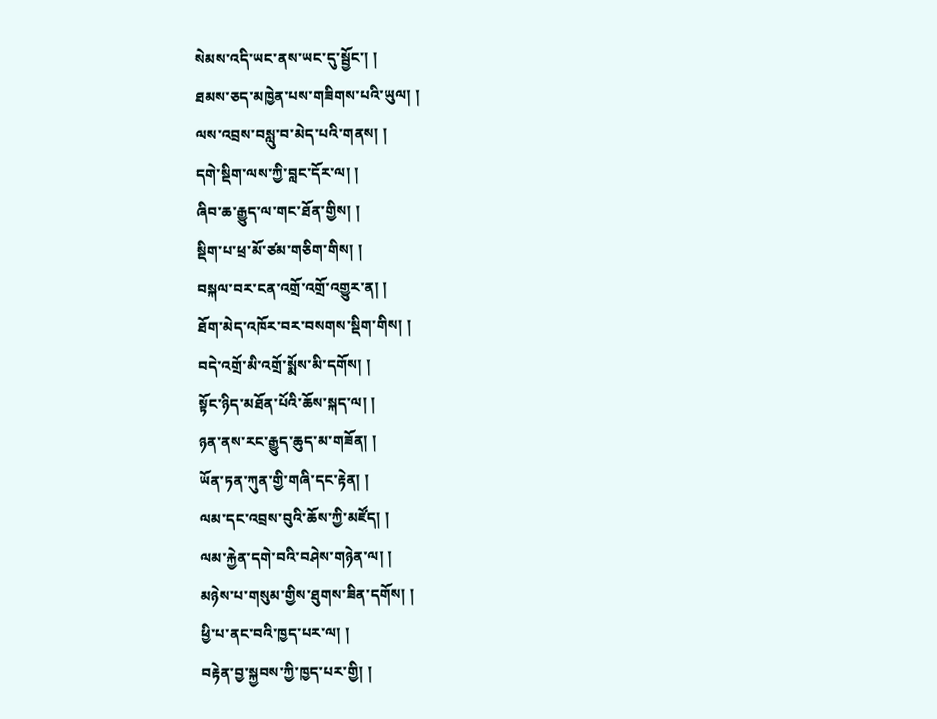སེམས་འདི་ཡང་ནས་ཡང་དུ་སྦྱོང་། །
ཐམས་ཅད་མཁྱེན་པས་གཟིགས་པའི་ཡུལ། །
ལས་འབྲས་བསླུ་བ་མེད་པའི་གནས། །
དགེ་སྡིག་ལས་ཀྱི་བླང་དོར་ལ། །
ཞིབ་ཆ་རྒྱུད་ལ་གང་ཐོན་གྱིས། །
སྡིག་པ་ཕྲ་མོ་ཙམ་གཅིག་གིས། །
བསྐལ་བར་ངན་འགྲོ་འགྲོ་འགྱུར་ན། །
ཐོག་མེད་འཁོར་བར་བསགས་སྡིག་གིས། །
བདེ་འགྲོ་མི་འགྲོ་སྨོས་མི་དགོས། །
སྟོང་ཉིད་མཐོན་པོའི་ཆོས་སྐད་ལ། །
ཉན་ནས་རང་རྒྱུད་ཆུད་མ་གཟོན། །
ཡོན་ཏན་ཀུན་གྱི་གཞི་དང་རྟེན། །
ལམ་དང་འབྲས་བུའི་ཆོས་ཀྱི་མཛོད། །
ལམ་རྐྱེན་དགེ་བའི་བཤེས་གཉེན་ལ། །
མཉེས་པ་གསུམ་གྱིས་ཐུགས་ཟིན་དགོས། །
ཕྱི་པ་ནང་བའི་ཁྱད་པར་ལ། །
བརྟེན་བྱ་སྐྱབས་ཀྱི་ཁྱད་པར་གྱི། །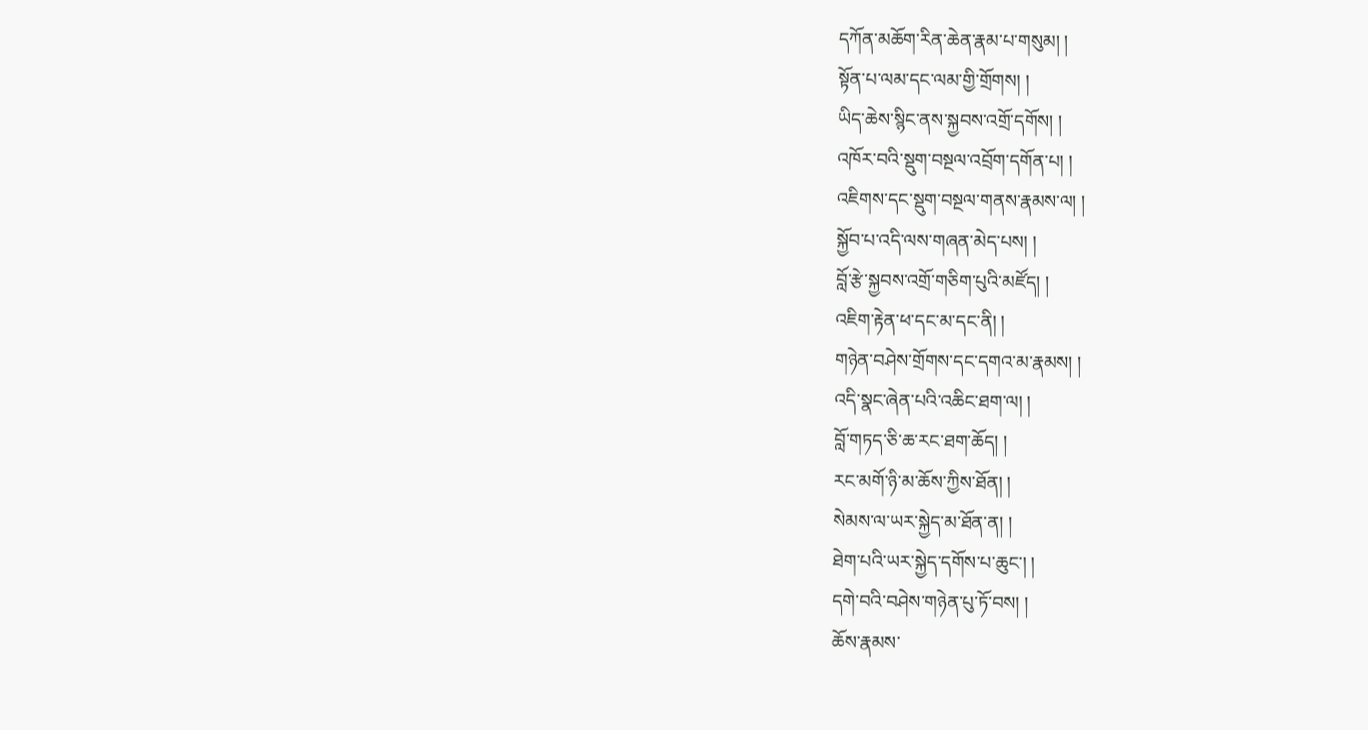དཀོན་མཆོག་རིན་ཆེན་རྣམ་པ་གསུམ། །
སྟོན་པ་ལམ་དང་ལམ་གྱི་གྲོགས། །
ཡིད་ཆེས་སྙིང་ནས་སྐྱབས་འགྲོ་དགོས། །
འཁོར་བའི་སྡུག་བསྔལ་འབྲོག་དགོན་པ། །
འཇིགས་དང་སྡུག་བསྔལ་གནས་རྣམས་ལ། །
སྐྱོབ་པ་འདི་ལས་གཞན་མེད་པས། །
བློ་རྩེ་སྐྱབས་འགྲོ་གཅིག་པུའི་མཛོད། །
འཇིག་རྟེན་ཕ་དང་མ་དང་ནི། །
གཉེན་བཤེས་གྲོགས་དང་དགའ་མ་རྣམས། །
འདི་སྣང་ཞེན་པའི་འཆིང་ཐག་ལ། །
བློ་གཏད་ཅི་ཆ་རང་ཐག་ཆོད། །
རང་མགོ་ཉི་མ་ཆོས་ཀྱིས་ཐོན། །
སེམས་ལ་ཡར་སྐྱེད་མ་ཐོན་ན། །
ཐེག་པའི་ཡར་སྐྱེད་དགོས་པ་ཆུང་། །
དགེ་བའི་བཤེས་གཉེན་པུ་ཏོ་བས། །
ཆོས་རྣམས་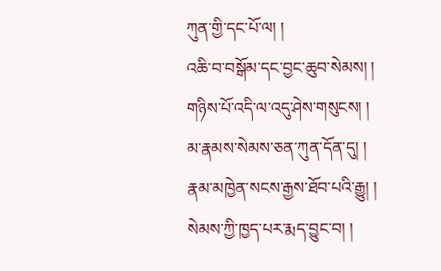ཀུན་གྱི་དང་པོ་ལ། །
འཆི་བ་བསྒོམ་དང་བྱང་ཆུབ་སེམས། །
གཉིས་པོ་འདི་ལ་འདུ་ཤེས་གསུངས། །
མ་རྣམས་སེམས་ཅན་ཀུན་དོན་དུ། །
རྣམ་མཁྱེན་སངས་རྒྱས་ཐོབ་པའི་རྒྱུ། །
སེམས་ཀྱི་ཁྱད་པར་རྨད་བྱུང་བ། །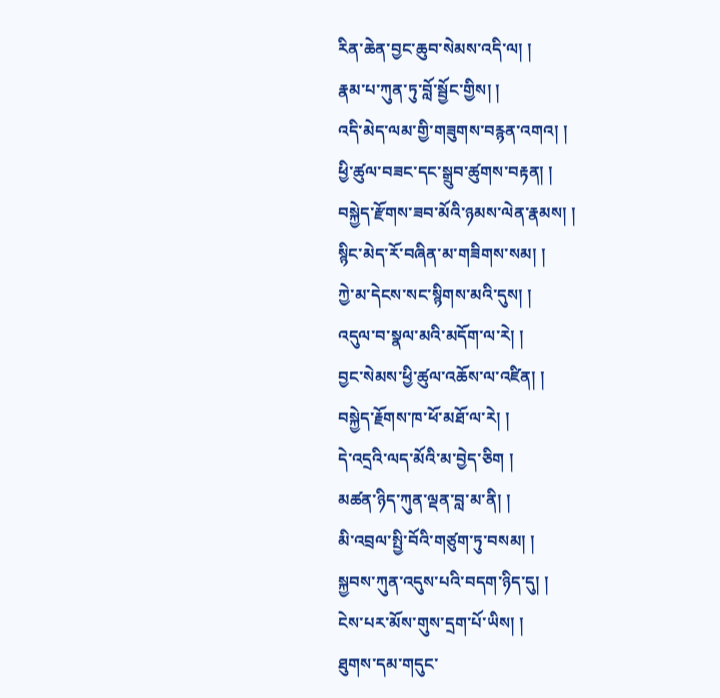རིན་ཆེན་བྱང་ཆུབ་སེམས་འདི་ལ། །
རྣམ་པ་ཀུན་ཏུ་བློ་སྦྱོང་གྱིས། །
འདི་མེད་ལམ་གྱི་གཟུགས་བརྙན་འགའ། །
ཕྱི་ཚུལ་བཟང་དང་སྒྲུབ་ཚུགས་བརྟན། །
བསྐྱེད་རྫོགས་ཟབ་མོའི་ཉམས་ལེན་རྣམས། །
སྙིང་མེད་རོ་བཞིན་མ་གཟིགས་སམ། །
ཀྱེ་མ་དེངས་སང་སྙིགས་མའི་དུས། །
འདུལ་བ་སྣལ་མའི་མདོག་ལ་རེ། །
བྱང་སེམས་ཕྱི་ཚུལ་འཆོས་ལ་འཛིན། །
བསྐྱེད་རྗོགས་ཁ་ཕོ་མཐོ་ལ་རེ། །
དེ་འདྲའི་ལད་མོའི་མ་བྱེད་ཅིག །
མཚན་ཉིད་ཀུན་ལྡན་བླ་མ་ནི། །
མི་འབྲལ་སྤྱི་བོའི་གཙུག་ཏུ་བསམ། །
སྐྱབས་ཀུན་འདུས་པའི་བདག་ཉིད་དུ། །
ངེས་པར་མོས་གུས་དྲག་པོ་ཡིས། །
ཐུགས་དམ་གདུང་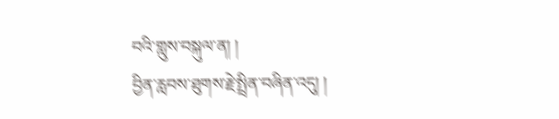བའི་གླུས་བསྐུལ་ན། །
བྱིན་རླབས་ཐུགས་རྗེ་སྤྲིན་བཞིན་འདུ། །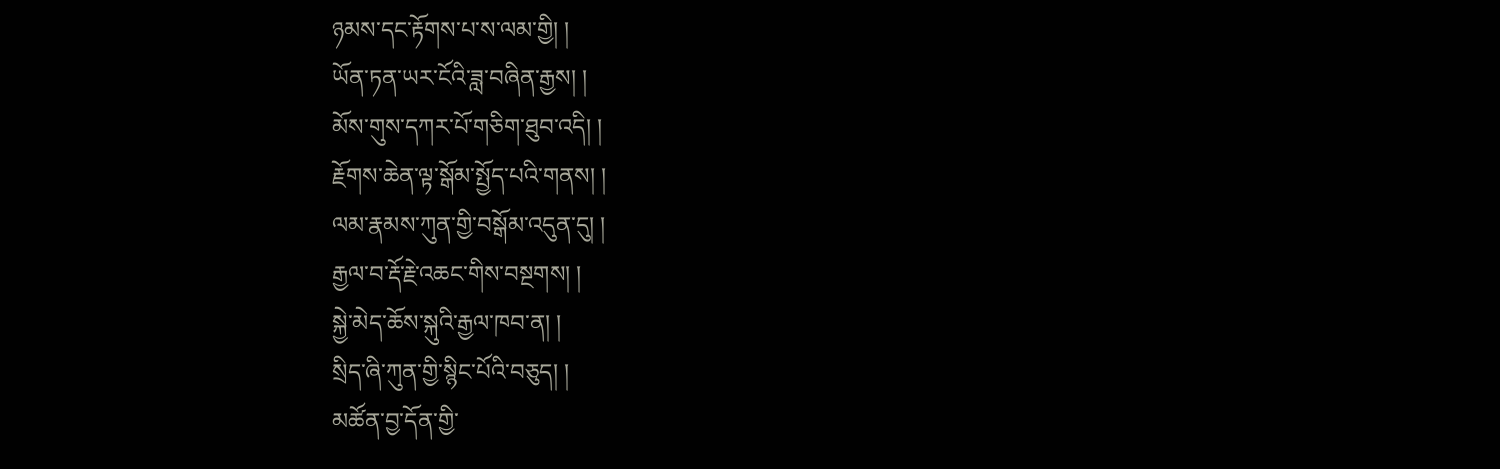ཉམས་དང་རྟོགས་པ་ས་ལམ་གྱི། །
ཡོན་ཏན་ཡར་ངོའི་ཟླ་བཞིན་རྒྱས། །
མོས་གུས་དཀར་པོ་གཅིག་ཐུབ་འདི། །
རྗོགས་ཆེན་ལྟ་སྒོམ་སྤྱོད་པའི་གནས། །
ལམ་རྣམས་ཀུན་གྱི་བསྒོམ་འདུན་དུ། །
རྒྱལ་བ་རྡོ་རྗེ་འཆང་གིས་བསྔགས། །
སྐྱེ་མེད་ཆོས་སྐུའི་རྒྱལ་ཁབ་ན། །
སྲིད་ཞི་ཀུན་གྱི་སྙིང་པོའི་བཅུད། །
མཚོན་བྱ་དོན་གྱི་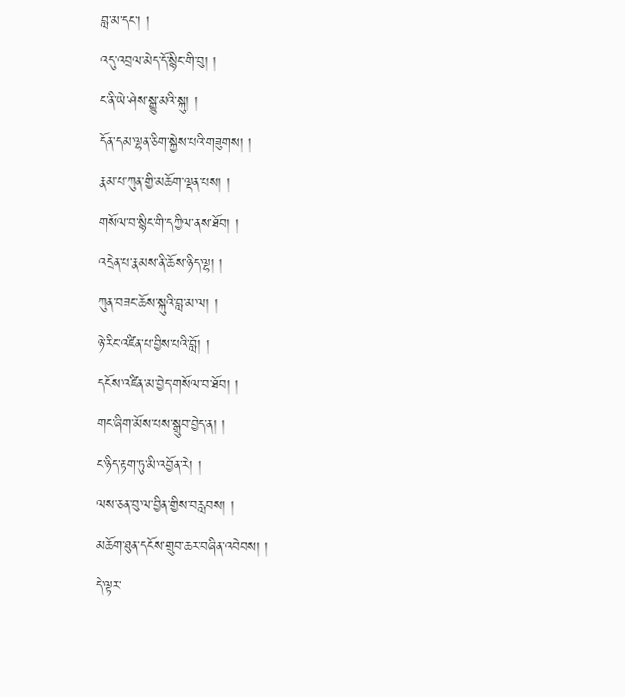བླ་མ་དང་། །
འདུ་འབྲལ་མེད་དོ་སྙིང་གི་བུ། །
ང་ནི་ཡེ་ཤེས་སྒྱུ་མའི་སྐུ། །
དོན་དམ་ལྷན་ཅིག་སྐྱེས་པའི་གཟུགས། །
རྣམ་པ་ཀུན་གྱི་མཆོག་ལྡན་པས། །
གསོལ་བ་སྙིང་གི་དཀྱིལ་ནས་ཐོབ། །
འདྲེན་པ་རྣམས་ནི་ཆོས་ཉིད་ལྷ། །
ཀུན་བཟང་ཆོས་སྐུའི་བླ་མ་ལ། །
ཉེ་རིང་འཛིན་པ་བྱིས་པའི་བློ། །
དངོས་འཛིན་མ་བྱེད་གསོལ་བ་ཐོབ། །
གང་ཞིག་མོས་པས་སྒྲུབ་བྱེད་ན། །
ང་ཉིད་རྟག་ཏུ་མི་འབྱོན་རེ། །
ལས་ཅན་བུ་ལ་བྱིན་གྱིས་བརླབས། །
མཆོག་ཐུན་དངོས་གྲུབ་ཆར་བཞིན་འབེབས། །
དེ་ལྟར་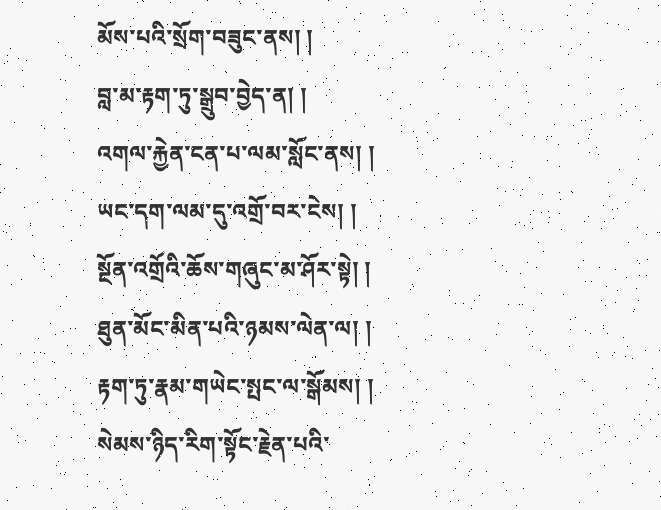མོས་པའི་སྲོག་བཟུང་ནས། །
བླ་མ་རྟག་ཏུ་སྒྲུབ་བྱེད་ན། །
འགལ་རྐྱེན་ངན་པ་ལམ་སློང་ནས། །
ཡང་དག་ལམ་དུ་འགྲོ་བར་ངེས། །
སྔོན་འགྲོའི་ཆོས་གཞུང་མ་ཤོར་སྟེ། །
ཐུན་མོང་མིན་པའི་ཉམས་ལེན་ལ། །
རྟག་ཏུ་རྣམ་གཡེང་སྤང་ལ་སྒོམས། །
སེམས་ཉིད་རིག་སྟོང་རྗེན་པའི་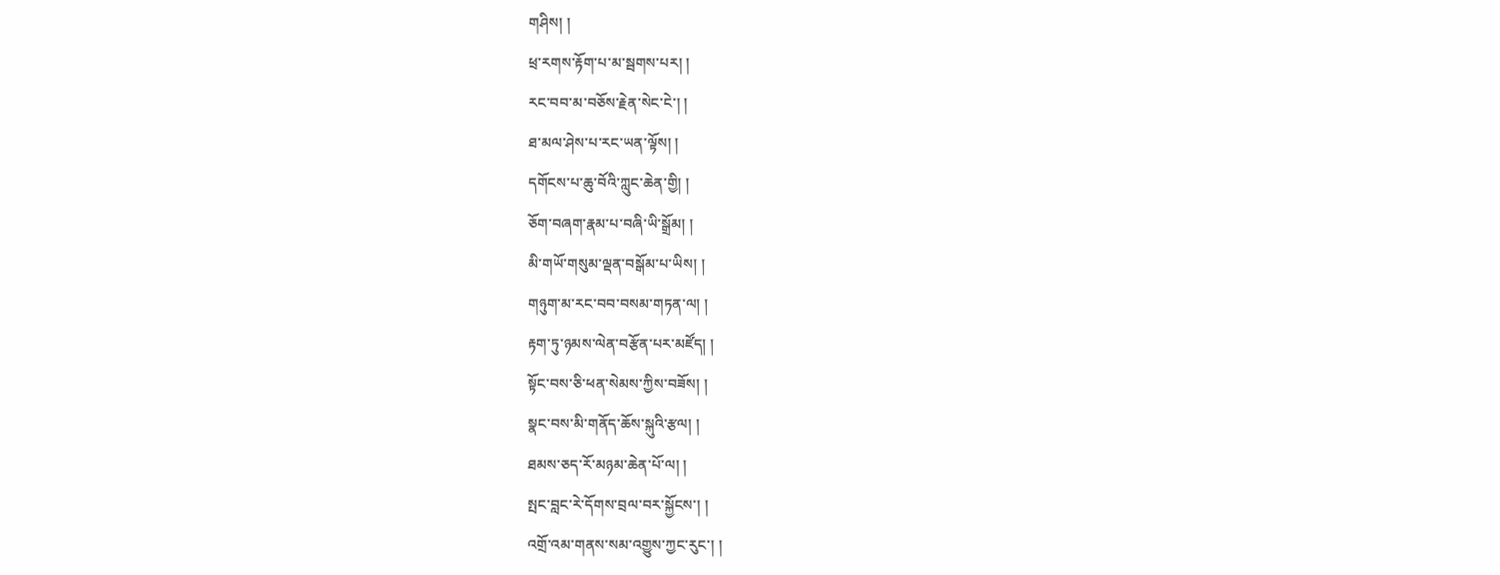གཤིས། །
ཕྲ་རགས་རྟོག་པ་མ་སྦགས་པར། །
རང་བབ་མ་བཅོས་རྗེན་སེང་ངེ་། །
ཐ་མལ་ཤེས་པ་རང་ཡན་ལྟོས། །
དགོངས་པ་ཆུ་བོའི་ཀླུང་ཆེན་གྱི། །
ཅོག་བཞག་རྣམ་པ་བཞི་ཡི་སྒྲོམ། །
མི་གཡོ་གསུམ་ལྡན་བསྒོམ་པ་ཡིས། །
གཉུག་མ་རང་བབ་བསམ་གཏན་ལ། །
རྟག་ཏུ་ཉམས་ལེན་བརྩོན་པར་མཛོད། །
སྟོང་བས་ཅི་ཕན་སེམས་ཀྱིས་བཟོས། །
སྣང་བས་མི་གནོད་ཆོས་སྐུའི་རྩལ། །
ཐམས་ཅད་རོ་མཉམ་ཆེན་པོ་ལ། །
སྤང་བླང་རེ་དོགས་བྲལ་བར་སྐྱོངས་། །
འགྲོ་འམ་གནས་སམ་འགྱུས་ཀྱང་རུང་། །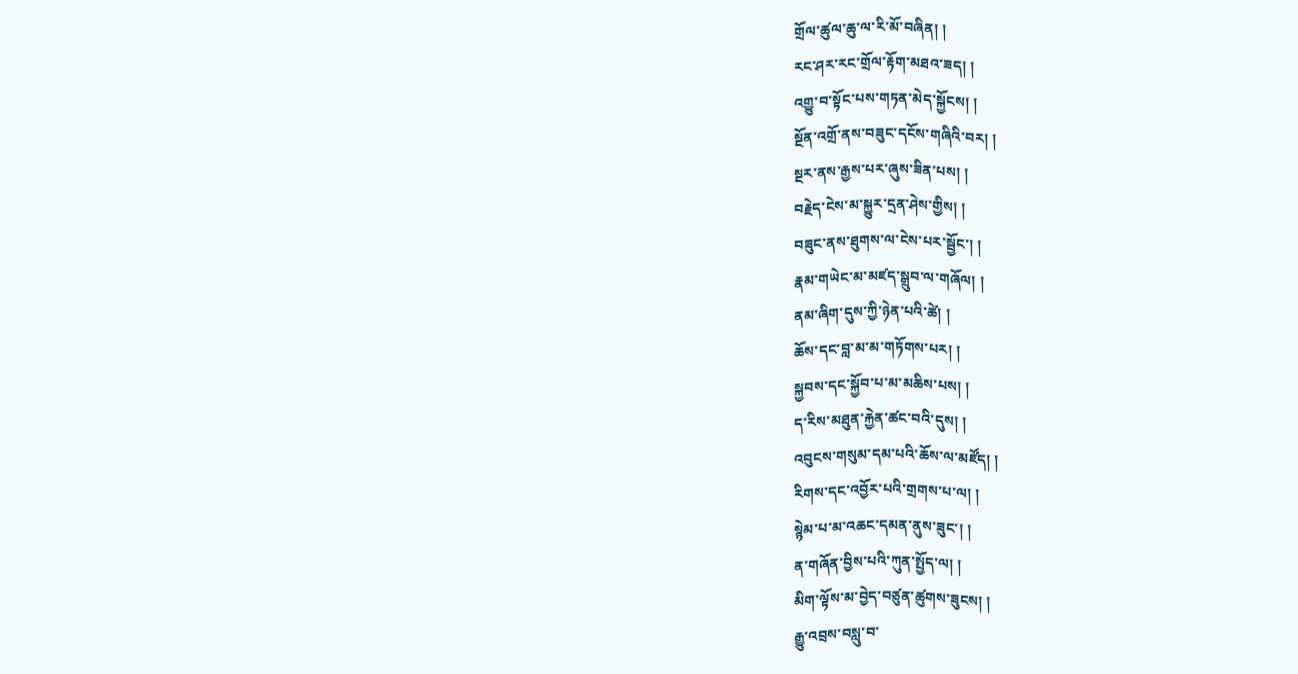གྲོལ་ཚུལ་ཆུ་ལ་རི་མོ་བཞིན། །
རང་ཤར་རང་གྲོལ་རྟོག་མཐའ་ཟད། །
འགྱུ་བ་སྟོང་པས་གཏན་མེད་སྐྱོངས། །
སྔོན་འགྲོ་ནས་བཟུང་དངོས་གཞིའི་བར། །
སྔར་ནས་རྒྱས་པར་ཞུས་ཟིན་པས། །
བརྗེད་ངེས་མ་སྐྱུར་དྲན་ཤེས་གྱིས། །
བཟུང་ནས་ཐུགས་ལ་ངེས་པར་སྦྱོང་། །
རྣམ་གཡེང་མ་མཛད་སྒྲུབ་ལ་གཞོལ། །
ནམ་ཞིག་དུས་ཀྱི་ཉེན་པའི་ཚེ། །
ཆོས་དང་བླ་མ་མ་གཏོགས་པར། །
སྐྱབས་དང་སྐྱོབ་པ་མ་མཆིས་པས། །
ད་རིས་མཐུན་རྐྱེན་ཚང་བའི་དུས། །
འབུངས་གསུམ་དམ་པའི་ཆོས་ལ་མཛོད། །
རིགས་དང་འབྱོར་པའི་གྲགས་པ་ལ། །
སྙེམ་པ་མ་འཆང་དམན་ནུས་ཟུང་། །
ན་གཞོན་བྱིས་པའི་ཀུན་སྤྱོད་ལ། །
མིག་ལྟོས་མ་བྱེད་བཙུན་ཚུགས་ཟུངས། །
རྒྱུ་འབྲས་བསླུ་བ་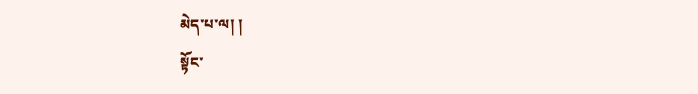མེད་པ་ལ། །
སྟོང་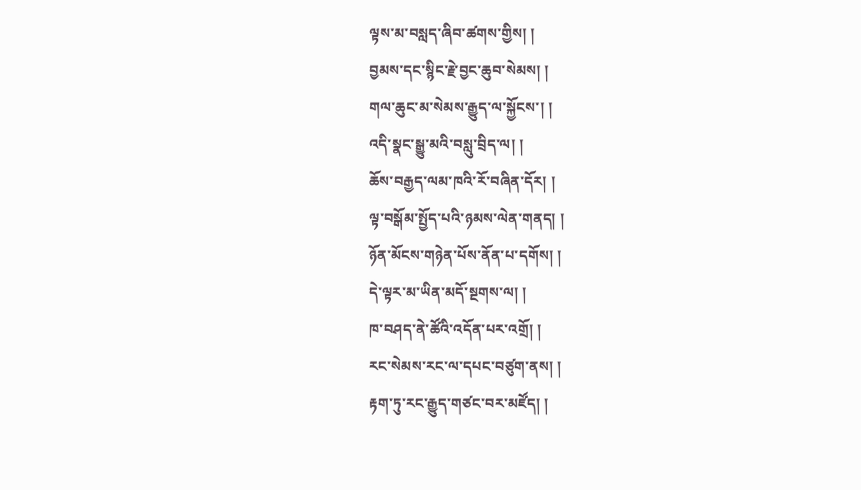ལྟས་མ་བསླད་ཞིབ་ཚགས་གྱིས། །
བྱམས་དང་སྙིང་རྗེ་བྱང་ཆུབ་སེམས། །
གལ་ཆུང་མ་སེམས་རྒྱུད་ལ་སྐྱོངས་། །
འདི་སྣང་སྒྱུ་མའི་བསླུ་བྲིད་ལ། །
ཆོས་བརྒྱད་ལམ་ཁའི་རོ་བཞིན་དོར། །
ལྟ་བསྒོམ་སྤྱོད་པའི་ཉམས་ལེན་གནད། །
ཉོན་མོངས་གཉེན་པོས་ནོན་པ་དགོས། །
དེ་ལྟར་མ་ཡིན་མདོ་སྔགས་ལ། །
ཁ་བཤད་ནེ་ཚོའི་འདོན་པར་འགྲོ། །
རང་སེམས་རང་ལ་དཔང་བཙུག་ནས། །
རྟག་ཏུ་རང་རྒྱུད་གཙང་བར་མཛོད། །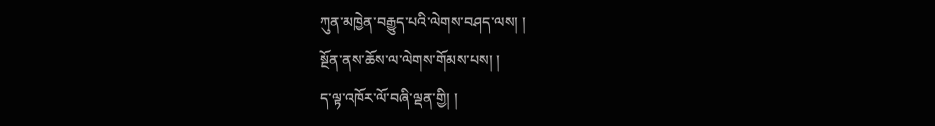ཀུན་མཁྱེན་བརྒྱུད་པའི་ལེགས་བཤད་ལས། །
སྔོན་ནས་ཆོས་ལ་ལེགས་གོམས་པས། །
ད་ལྟ་འཁོར་ལོ་བཞི་ལྡན་གྱི། །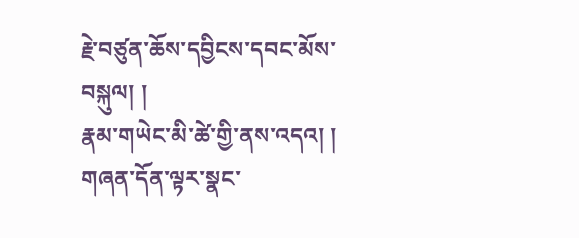རྗེ་བཙུན་ཆོས་དབྱིངས་དབང་མོས་བསྐུལ། །
རྣམ་གཡེང་མི་ཚེ་གྱི་ནས་འདའ། །
གཞན་དོན་ལྟར་སྣང་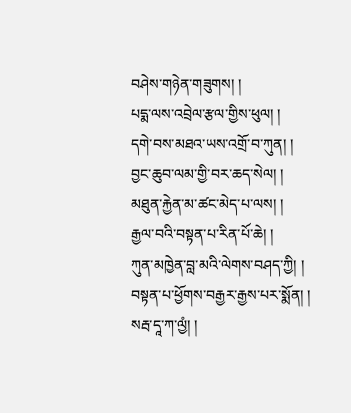བཤེས་གཉེན་གཟུགས། །
པདྨ་ལས་འབྲེལ་རྩལ་གྱིས་ཕུལ། །
དགེ་བས་མཐའ་ཡས་འགྲོ་བ་ཀུན། །
བྱང་ཆུབ་ལམ་གྱི་བར་ཆད་སེལ། །
མཐུན་རྐྱེན་མ་ཚང་མེད་པ་ལས། །
རྒྱལ་བའི་བསྟན་པ་རིན་པོ་ཆེ། །
ཀུན་མཁྱེན་བླ་མའི་ལེགས་བཤད་ཀྱི། །
བསྟན་པ་ཕྱོགས་བརྒྱར་རྒྱས་པར་སྨོན། །
སརྦ་དཱ་ཀ་ལྱཾ། །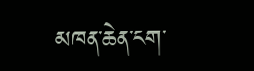མཁན་ཆེན་ངག་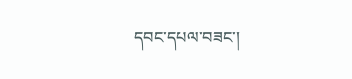དབང་དཔལ་བཟང་།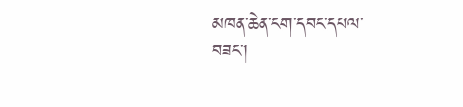མཁན་ཆེན་ངག་དབང་དཔལ་བཟང་།